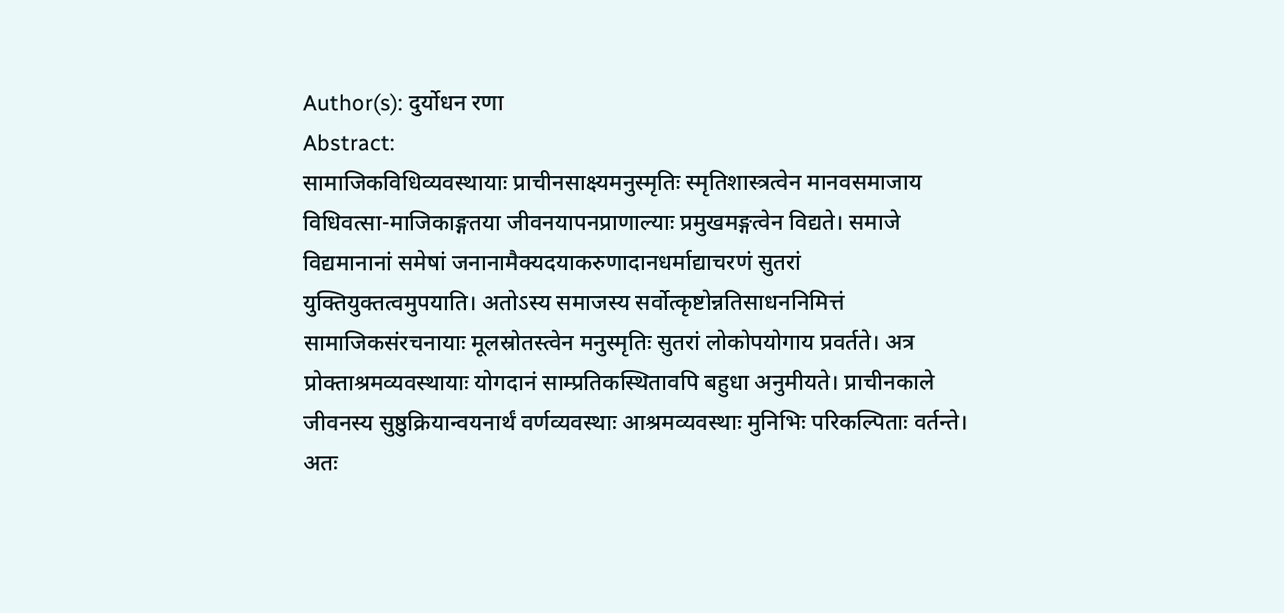Author(s): दुर्योधन रणा
Abstract:
सामाजिकविधिव्यवस्थायाः प्राचीनसाक्ष्यमनुस्मृतिः स्मृतिशास्त्रत्वेन मानवसमाजाय विधिवत्सा-माजिकाङ्गतया जीवनयापनप्राणाल्याः प्रमुखमङ्गत्वेन विद्यते। समाजे विद्यमानानां समेषां जनानामैक्यदयाकरुणादानधर्माद्याचरणं सुतरां युक्तियुक्तत्वमुपयाति। अतोऽस्य समाजस्य सर्वोत्कृष्टोन्नतिसाधननिमित्तं सामाजिकसंरचनायाः मूलस्रोतस्त्वेन मनुस्मृतिः सुतरां लोकोपयोगाय प्रवर्तते। अत्र प्रोक्ताश्रमव्यवस्थायाः योगदानं साम्प्रतिकस्थितावपि बहुधा अनुमीयते। प्राचीनकाले जीवनस्य सुष्ठुक्रियान्वयनार्थं वर्णव्यवस्थाः आश्रमव्यवस्थाः मुनिभिः परिकल्पिताः वर्तन्ते। अतः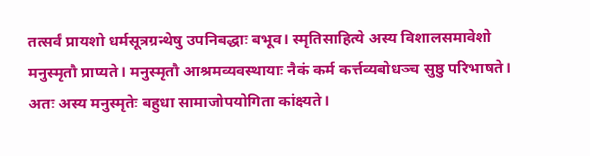तत्सर्वं प्रायशो धर्मसूत्रग्रन्थेषु उपनिबद्धाः बभूव। स्मृतिसाहित्ये अस्य विशालसमावेशो मनुस्मृतौ प्राप्यते। मनुस्मृतौ आश्रमव्यवस्थायाः नैकं कर्म कर्त्तव्यबोधञ्च सुष्ठु परिभाषते। अतः अस्य मनुस्मृतेः बहुधा सामाजोपयोगिता कांक्ष्यते।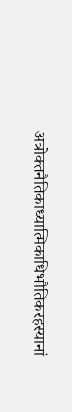अत्रोक्तनैतिकाध्यात्मिकाधिभौतिकरहस्यानां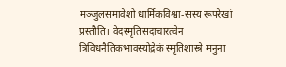मञ्जुलसमावेशो धार्मिकविश्वा-सस्य रूपरेखां प्रस्तौति। वेदस्मृतिसदाचारत्वेन त्रिविधनैतिकभावस्योद्रेकं स्मृतिशास्त्रे मनुना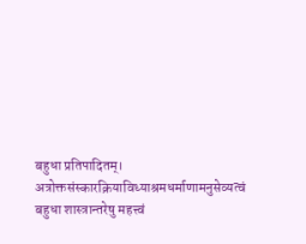बहुधा प्रतिपादितम्। अत्रोक्तसंस्कारक्रियाविध्याश्रमधर्माणामनुसेव्यत्वं बहुधा शास्त्रान्तरेषु महत्त्वं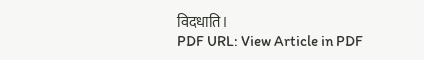विदधाति।
PDF URL: View Article in PDF